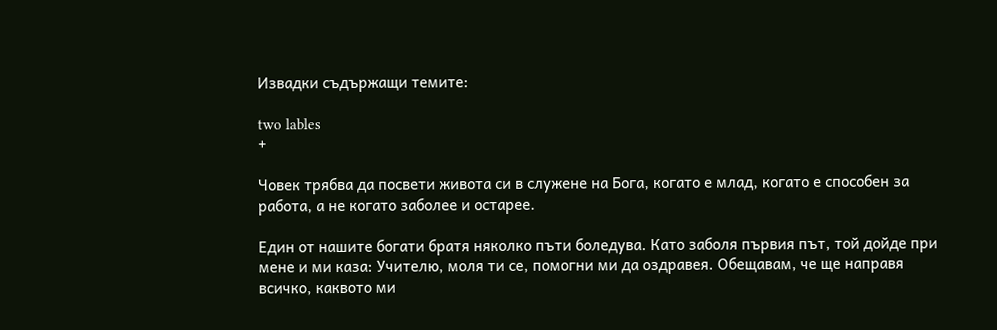Извадки съдържащи темите:

two lables
+

Човек трябва да посвети живота си в служене на Бога, когато е млад, когато е способен за работа, а не когато заболее и остарее.

Един от нашите богати братя няколко пъти боледува. Като заболя първия път, той дойде при мене и ми каза: Учителю, моля ти се, помогни ми да оздравея. Обещавам, че ще направя всичко, каквото ми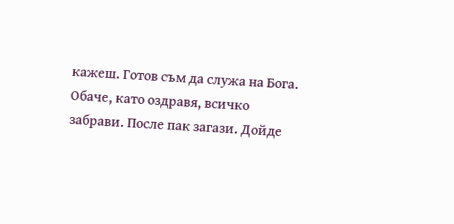кажеш. Готов съм да служа на Бога. Обаче, като оздравя, всичко забрави. После пак загази. Дойде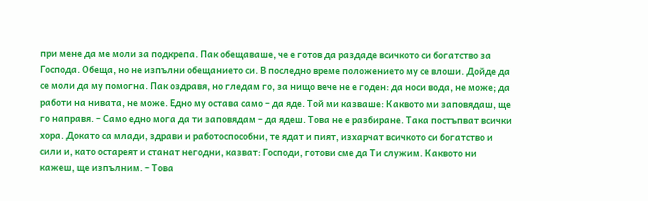при мене да ме моли за подкрепа. Пак обещаваше, че е готов да раздаде всичкото си богатство за Господа. Обеща, но не изпълни обещанието си. В последно време положението му се влоши. Дойде да се моли да му помогна. Пак оздравя, но гледам го, за нищо вече не е годен: да носи вода, не може; да работи на нивата, не може. Едно му остава само – да яде. Той ми казваше: Каквото ми заповядаш, ще го направя. – Само едно мога да ти заповядам – да ядеш. Това не е разбиране. Така постъпват всички хора. Докато са млади, здрави и работоспособни, те ядат и пият, изхарчат всичкото си богатство и сили и, като остареят и станат негодни, казват: Господи, готови сме да Ти служим. Каквото ни кажеш, ще изпълним. – Това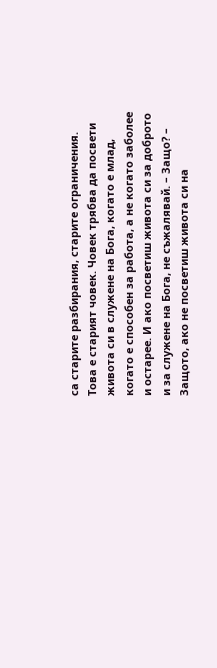са старите разбирания, старите ограничения. Това е старият човек. Човек трябва да посвети живота си в служене на Бога, когато е млад, когато е способен за работа, а не когато заболее и остарее. И ако посветиш живота си за доброто и за служене на Бога, не съжалявай. – Защо? – Защото, ако не посветиш живота си на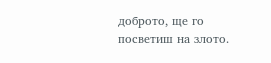доброто, ще го посветиш на злото.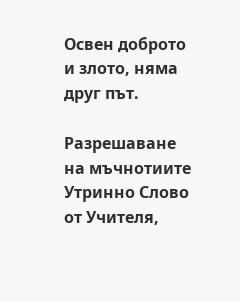Освен доброто и злото, няма друг път.

Разрешаване на мъчнотиите
Утринно Слово от Учителя,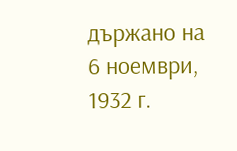държано на 6 ноември, 1932 г.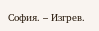София. – Изгрев.